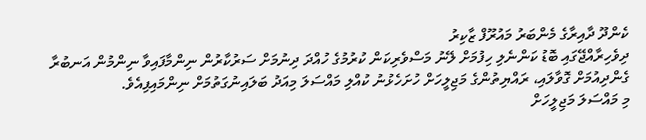ކެންދޫ ދާއިރާގެ މެންބަރު މައުރޫފް ޒާކިރު
ދިވެހިރާއްޖޭގައި ބޮޑު ކަންނެލި ހިފުމަށް ލޭނު މަސްވެރިކަން ކުރުމުގެ ހުއްދަ ދިނުމަށް ސަރުކާރުން ނިންމާފައިވާ ނިންމުން އަނބުރާ ގެންދިއުމަށް ގޮވާލައި، ރައްޔިތުންގެ މަޖިލީހަށް ހުށަހެޅުނު ކުއްލި މައްސަލަ މިއަދު ބަލައިނުގަތުމަށް ނިންމައިފިއެވެ.
މި މައްސަލަ މަޖިލީހަށް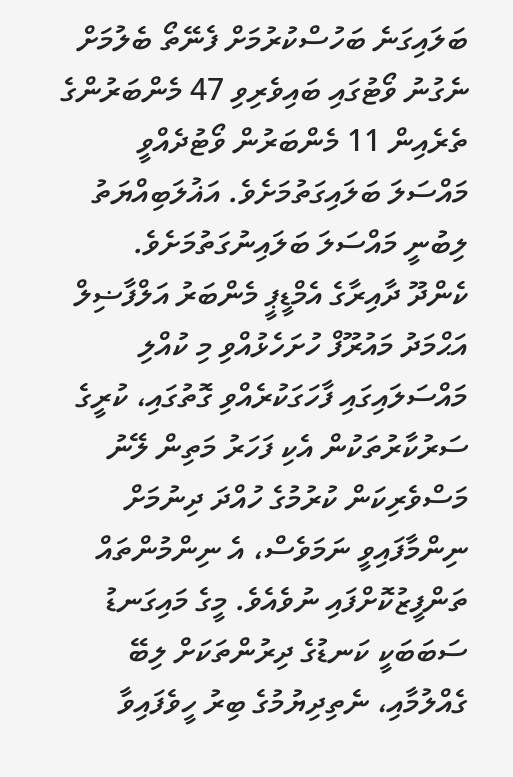ބަލައިގަނެ ބަހުސްކުރުމަށް ފެނޭތޯ ބެލުމަށް ނެގުނު ވޯޓުގައި ބައިވެރިވި 47 މެންބަރުންގެ ތެރެއިން 11 މެންބަރުން ވޯޓުދެއްވީ މައްސަލަ ބަލައިގަތުމަށެވެ. އަޣުލަބިއްޔަތު ލިބުނީ މައްސަލަ ބަލައިނުގަތުމަށެވެ.
ކެންދޫ ދާއިރާގެ އެމްޑީޕީ މެންބަރު އަލްފާޟިލް އަޙްމަދު މައުރޫފް ހުށަހެޅުއްވި މި ކުއްލި މައްސަލައިގައި ފާހަގަކުރެއްވި ގޮތުގައި، ކުރީގެ ސަރުކާރުތަކުން އެކި ފަހަރު މަތިން ލޭނު މަސްވެރިކަން ކުރުމުގެ ހުއްދަ ދިނުމަށް ނިންމާފައިވީ ނަމަވެސް، އެ ނިންމުންތައް ތަންފީޒުކޮށްފައި ނުވެއެވެ. މީގެ މައިގަނޑު ސަބަބަކީ ކަނޑުގެ ދިރުންތަކަށް ލިބޭ ގެއްލުމާއި، ނެތިދިޔުމުގެ ބިރު ހީވެފައިވާ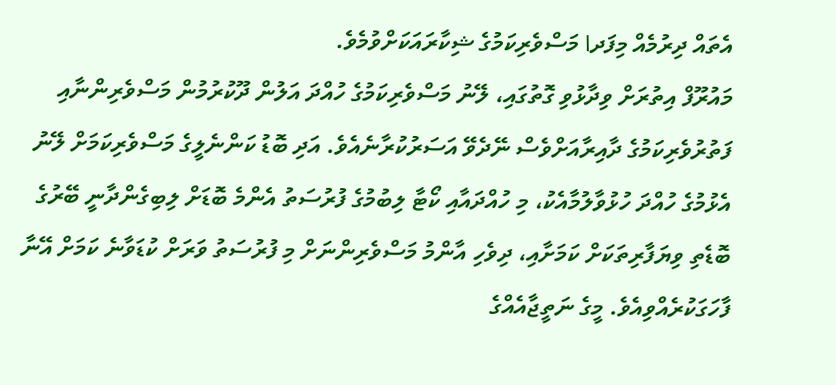އެތައް ދިރުމެއް މިފަދا މަސްވެރިކަމުގެ ޝިކާރައަކަށްވުމެވެ.
މައުރޫފް އިތުރަށް ވިދާޅުވި ގޮތުގައި، ލޭނު މަސްވެރިކަމުގެ ހުއްދަ އަލުން ދޫކުރުމުން މަސްވެރިންނާއި ފަތުރުވެރިކަމުގެ ދާއިރާއަށްވެސް ނޭދެވޭ އަސަރުކުރާނެއެވެ. އަދި ބޮޑު ކަންނެލީގެ މަސްވެރިކަމަށް ލޭނު އެޅުމުގެ ހުއްދަ ހުޅުވާލުމާއެކު، މި ހުއްދައާއި ކޯޓާ ލިބުމުގެ ފުރުސަތު އެންމެ ބޮޑަށް ލިބިގެންދާނީ ބޭރުގެ ބޮޑެތި ވިޔަފާރިތަކަށް ކަމަށާއި، ދިވެހި އާންމު މަސްވެރިންނަށް މި ފުރުސަތު ވަރަށް ކުޑަވާނެ ކަމަށް އޭނާ ފާހަގަކުރެއްވިއެވެ. މީގެ ނަތީޖާއެއްގެ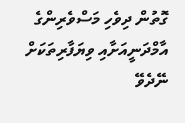ގޮތުން ދިވެހި މަސްވެރިންގެ އާމްދަނީއަށާއި ވިޔަފާރިތަކަށް ނޭދެވޭ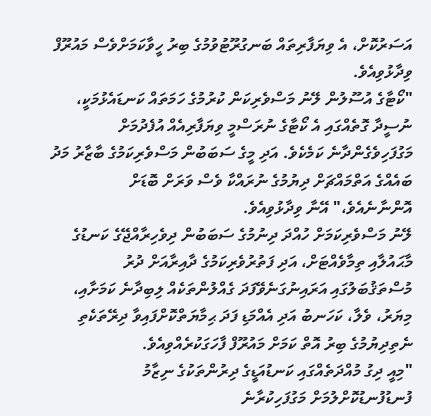އަސަރުކޮށް، އެ ވިޔަފާރިތައް ބަނގުރޫޓުވުމުގެ ބިރު ހީވާކަމަށްވެސް މައުރޫފް ވިދާޅުވިއެވެ.
"ކޯޓާގެ އުސޫލުން ލޭނު މަސްވެރިކަން ކުރުމުގެ ހަމަތައް ކަނޑައެޅުމަކީ، ނުސީދާ ގޮތެއްގައި އެ ކޯޓާގެ ނުރަސްމީ ވިޔަފާރިއެއް އުފެދުމަށް މަގުފަހިވެގެންދާނެ ކަމެކެވެ. އަދި މީގެ ސަބަބުން މަސްވެރިކަމުގެ ބާޒާރު މަދު ބައެއްގެ އަތްމައްޗަށް ދިޔުމުގެ ނުރައްކާ ވެސް ވަރަށް ބޮޑަށް އޮންނާނެއެވެ،" އޭނާ ވިދާޅުވިއެވެ.
ލޭނު މަސްވެރިކަމަށް ހުއްދަ ދިނުމުގެ ސަބަބުން ދިވެހިރާއްޖޭގެ ކަނޑުގެ މާޙައުލާއި ތިމާވެއްޓަށް، އަދި ފަތުރުވެރިކަމުގެ ދާއިރާއަށް ދުރު މުސްތަޤުބަލުގައި އަރައިނުގަނެވޭފަދަ ގެއްލުންތަކެއް ލިބިދާނެ ކަމަށާއި، މިޔަރު، ވެލާ، ކަހަނބު އަދި އެއްމަޑި ފަދަ ޙިމާޔަތްކޮށްފައިވާ ދިރޭތަކެތި ނެތިދިޔުމުގެ ބިރު އޮތް ކަމަށް މައުރޫފް ފާހަގަކުރެއްވިއެވެ.
"މިއީ ދިގު މުއްދަތެއްގައި ކަނޑުއަޑީގެ ދިރުންތަކުގެ ނިޒާމު ފުނޑުފުނޑުކޮށްލުމަށް މަގުފަހިކުރާނެ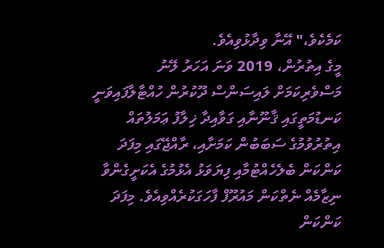ކަމެކެވެ،" އޭނާ ވިދާޅުވިއެވެ.
މީގެ އިތުރުން، 2019 ވަނަ އަހަރު ލޭނު މަސްވެރިކަމަށް ލައިސަންސް ދޫކުރުން ހުއްޓާލާފައިވަނީ ކަނޑުމަތީގައި ޤާނޫނާއި ގަވާއިދާ ޚިލާފު ޢަމަލުތައް އިތުރުވުމުގެ ސަބަބުން ކަމަށާއި، ރާއްޖޭގައި މިފަދަ ކަންކަން ބެލެހެއްޓުމާއި ފިޔަވަޅު އެޅުމުގެ އެކަށީގެންވާ ނިޒާމެއް ނެތްކަން މައުރޫފް ފާހަގަކުރެއްވިއެވެ. މިފަދަ ކަންކަން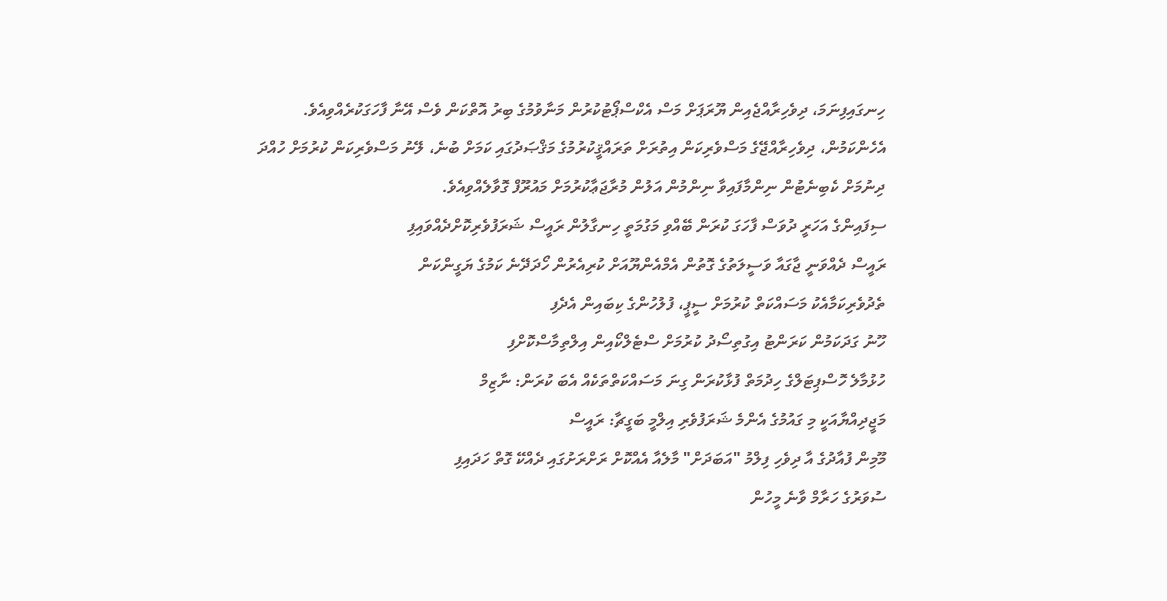ހިނގައިފިނަމަ، ދިވެހިރާއްޖެއިން ޔޫރަޕަށް މަސް އެކްސްޕޯޓުކުރުން މަނާވުމުގެ ބިރު އޮތްކަން ވެސް އޭނާ ފާހަގަކުރެއްވިއެވެ.
އެހެންކަމުން، ދިވެހިރާއްޖޭގެ މަސްވެރިކަން އިތުރަށް ތަރައްޤީކުރުމުގެ މަޤްޞަދުގައި ކަމަށް ބުނެ، ލޭނު މަސްވެރިކަން ކުރުމަށް ހުއްދަ ދިނުމަށް ކެބިނެޓުން ނިންމާފައިވާ ނިންމުން އަލުން މުރާޖަޢާކުރުމަށް މައުރޫފް ގޮވާލެއްވިއެވެ.
ސިފައިންގެ އަހަރީ ދުވަސް ފާހަގަ ކުރަން ބޭއްވި މަގުމަތީ ހިނގާލުން ރައީސް ޝަރަފުވެރިކޮށްދެއްވައިފި
ރައީސް ދެއްވަނީ ޖާގައާ ވަސީލަތުގެ ގޮތުން އެމްއެންޔޫއަށް ކުރިއެރުން ހޯދަދޭނެ ކަމުގެ ޔަގީންކަން
ތެދުވެރިކަމާއެކު މަސައްކަތް ކުރުމަށް ސީޕީ، ފުލުހުންގެ ކިބައިން އެދެފި
ހޫނު ގަދަކަމުން ކަރަންޓު އިގުތިސޯދު ކުރުމަށް ސްޓެލްކޯއިން އިލްތިމާސްކޮށްފި
ހުޅުމާލެ ހޮސްޕިޓަލްގެ ހިދުމަތް ފުޅާކުރަން ގިނަ މަސައްކަތްތަކެއް އެބަ ކުރަން: ނާޒިމް
މަޖީދިއްޔާއަކީ މި ގައުމުގެ އެންމެ ޝަރަފުވެރި އިލްމީ ބަގީޗާ: ރައީސް
މޫމިން ފުއާދުގެ އާ ދިވެހި ފިލްމު "އަބަދަށް" މާލެއާ އެއްކޮށް ރަށްރަށުގައި ދެއްކޭ ގޮތް ހަދައިފި
ސުވަރުގެ ހަރާމް ވާނެ މީހުން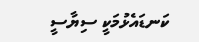ކަނޑައެޅުމަކީ ސިޔާސީ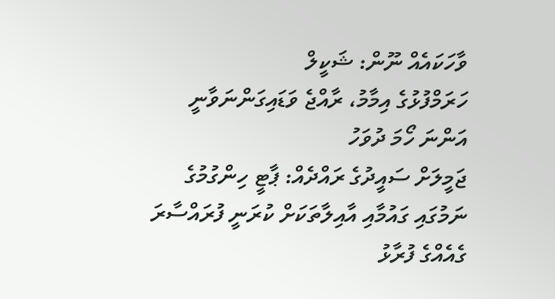ވާހަކައެއް ނޫން: ޝަކީލް
ހަރަމްފުޅުގެ އިމާމު، ރާއްޖެ ވަޑައިގަންނަވާނީ އަންނަ ހޯމަ ދުވަހު
ޖަމީލަށް ސައީދުގެ ރައްދެއް: ޕާޓީ ހިންގުމުގެ ނަމުގައި ގައުމާއި އާއިލާތަކަށް ކުރަނީ ފުރައްސާރަ
ގެއެއްގެ ފުރާޅު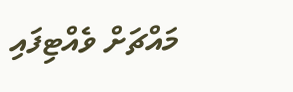މައްޗަށް ވެއްޓިފައި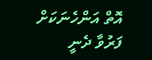އޮތް އަންހެނަކަށް ފަރުވާ ދެނީ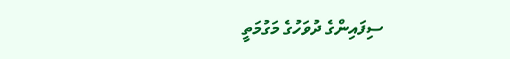ސިފައިންގެ ދުވަހުގެ މަގުމަތީ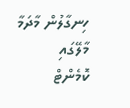ހިނގާލުން މާދަމާ މާލޭގައި
ކޮމެންޓް